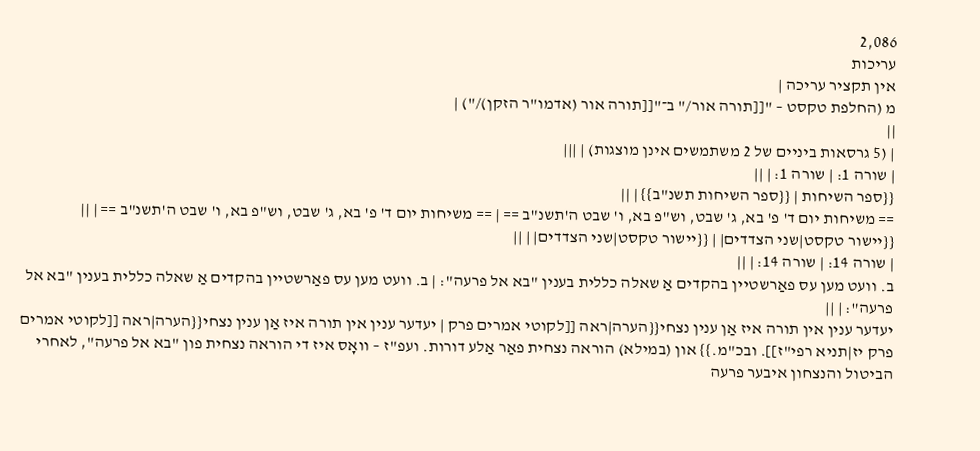2,086
עריכות
אין תקציר עריכה |
מ (החלפת טקסט – "[[תורה אור/" ב־"[[תורה אור (אדמו"ר הזקן)/") |
||
| (5 גרסאות ביניים של 2 משתמשים אינן מוצגות) | |||
| שורה 1: | שורה 1: | ||
{{ספר השיחות | {{ספר השיחות תשנ"ב}} | ||
== משיחות יום ד' פ' בא, ג' שבט, וש"פ בא, ו' שבט ה'תשנ"ב == | == משיחות יום ד' פ' בא, ג' שבט, וש"פ בא, ו' שבט ה'תשנ"ב == | ||
{{יישור טקסט|שני הצדדים| | {{יישור טקסט|שני הצדדים| | ||
| שורה 14: | שורה 14: | ||
ב. וועט מען עס פאַרשטיין בהקדים אַ שאלה כללית בענין "בא אל פרעה": | ב. וועט מען עס פאַרשטיין בהקדים אַ שאלה כללית בענין "בא אל פרעה": | ||
יעדער ענין אין תורה איז אַן ענין נצחי{{הערה|ראה [[לקוטי אמרים פרק | יעדער ענין אין תורה איז אַן ענין נצחי{{הערה|ראה [[לקוטי אמרים פרק יז|תניא רפי"ז]]. ובכ"מ.}} און (במילא) הוראה נצחית פאַר אַלע דורות. ועפ"ז – וואָס איז די הוראה נצחית פון "בא אל פרעה", לאחרי הביטול והנצחון איבער פרעה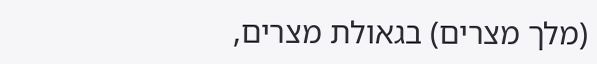(מלך מצרים) בגאולת מצרים,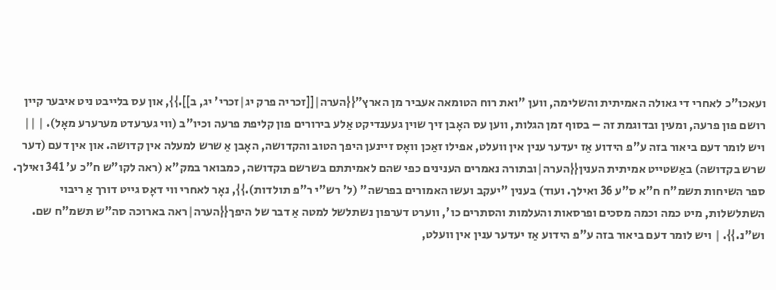ועאכו"כ לאחרי די גאולה האמיתית והשלימה, ווען "ואת רוח הטומאה אעביר מן הארץ"{{הערה|[[זכריה פרק יג|זכרי' יג, ב]].}}, און עס בלייבט ניט איבער קיין רושם פון פרעה, ומעין ובדוגמת זה – בסוף זמן הגלות, ווען עס האָבן זיך שוין געענדיקט אַלע בירורים פון קליפת פרעה וכיו"ב (ווי גערעדט מערערע מאָל). | ||
ויש לומר דעם ביאור בזה ע"פ הידוע אַז יעדער ענין אין וועלט, אפילו זאַכן וואָס זיינען היפך הטוב והקדושה, האָבן אַ שרש למעלה אין קדושה. און אין דעם (דער שרש בקדושה) באַשטייט אמיתית הענין{{הערה|ובתורה נאמרים הענינים כפי שהם לאמיתתם בשרשם בקדושה, כמבואר במק"א (ראה לקו"ש ח"כ ע' 341 ואילך. ספר השיחות תשמ"ח ח"א ס"ע 36 ואילך. ועוד) בענין "יעקב ועשו האמורים בפרשה" (ל' רש"י ר"פ תולדות).}}, נאָר לאחרי ווי דאָס גייט דורך אַ ריבוי השתלשלות, מיט כמה וכמה מסכים ופרסאות והעלמות והסתרים כו', ווערט דערפון נשתלשל למטה אַ דבר של היפך{{הערה|ראה בארוכה סה"ש תשמ"ח שם. וש"נ.}}. | ויש לומר דעם ביאור בזה ע"פ הידוע אַז יעדער ענין אין וועלט,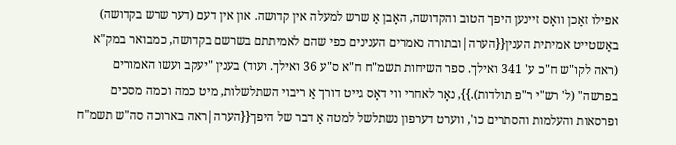אפילו זאַכן וואָס זיינען היפך הטוב והקדושה, האָבן אַ שרש למעלה אין קדושה. און אין דעם (דער שרש בקדושה) באַשטייט אמיתית הענין{{הערה|ובתורה נאמרים הענינים כפי שהם לאמיתתם בשרשם בקדושה, כמבואר במק"א (ראה לקו"ש ח"כ ע' 341 ואילך. ספר השיחות תשמ"ח ח"א ס"ע 36 ואילך. ועוד) בענין "יעקב ועשו האמורים בפרשה" (ל' רש"י ר"פ תולדות).}}, נאָר לאחרי ווי דאָס גייט דורך אַ ריבוי השתלשלות, מיט כמה וכמה מסכים ופרסאות והעלמות והסתרים כו', ווערט דערפון נשתלשל למטה אַ דבר של היפך{{הערה|ראה בארוכה סה"ש תשמ"ח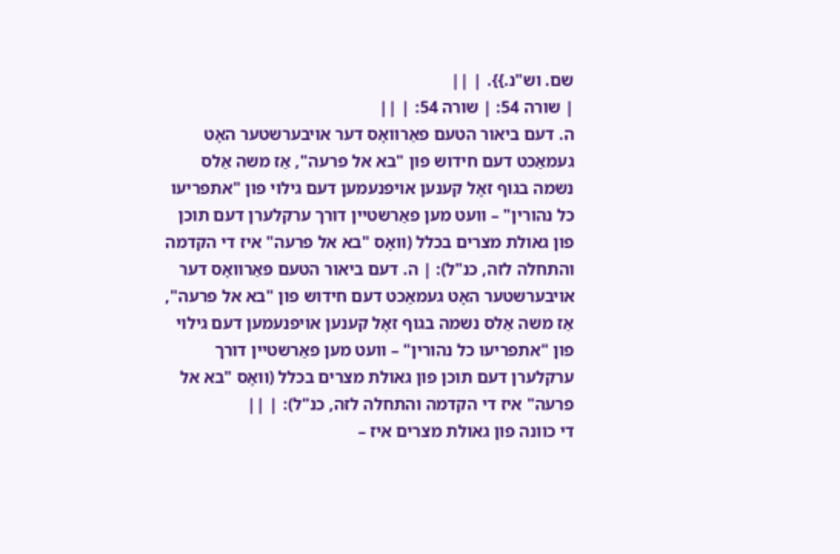שם. וש"נ.}}. | ||
| שורה 54: | שורה 54: | ||
ה. דעם ביאור הטעם פאַרוואָס דער אויבערשטער האָט געמאַכט דעם חידוש פון "בא אל פרעה", אַז משה אַלס נשמה בגוף זאָל קענען אויפנעמען דעם גילוי פון "אתפריעו כל נהורין" – וועט מען פאַרשטיין דורך ערקלערן דעם תוכן פון גאולת מצרים בכלל (וואָס "בא אל פרעה" איז די הקדמה והתחלה לזה, כנ"ל): | ה. דעם ביאור הטעם פאַרוואָס דער אויבערשטער האָט געמאַכט דעם חידוש פון "בא אל פרעה", אַז משה אַלס נשמה בגוף זאָל קענען אויפנעמען דעם גילוי פון "אתפריעו כל נהורין" – וועט מען פאַרשטיין דורך ערקלערן דעם תוכן פון גאולת מצרים בכלל (וואָס "בא אל פרעה" איז די הקדמה והתחלה לזה, כנ"ל): | ||
די כוונה פון גאולת מצרים איז –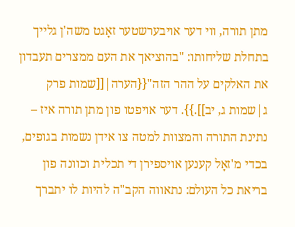מתן תורה, ווי דער אויבערשטער זאָגט משה'ן גלייך בתחלת שליחותו: "בהוציאך את העם ממצרים תעבדון את האלקים על ההר הזה"{{הערה|[[שמות פרק ג|שמות ג, יב]].}}. דער אויפטו פון מתן תורה איז – נתינת התורה והמצוות למטה צו אידן נשמות בגופים, בכדי מ'זאָל קענען אויספירן די תכלית וכוונה פון בריאת כל העולם: נתאווה הקב"ה להיות לו יתברך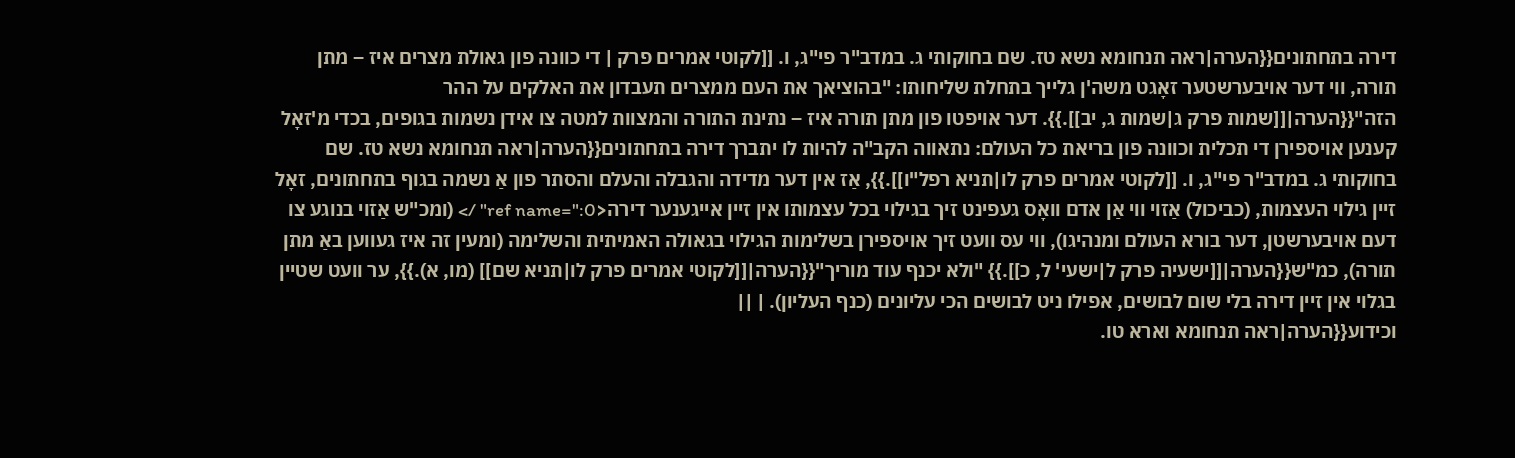דירה בתחתונים{{הערה|ראה תנחומא נשא טז. שם בחוקותי ג. במדב"ר פי"ג, ו. [[לקוטי אמרים פרק | די כוונה פון גאולת מצרים איז – מתן תורה, ווי דער אויבערשטער זאָגט משה'ן גלייך בתחלת שליחותו: "בהוציאך את העם ממצרים תעבדון את האלקים על ההר הזה"{{הערה|[[שמות פרק ג|שמות ג, יב]].}}. דער אויפטו פון מתן תורה איז – נתינת התורה והמצוות למטה צו אידן נשמות בגופים, בכדי מ'זאָל קענען אויספירן די תכלית וכוונה פון בריאת כל העולם: נתאווה הקב"ה להיות לו יתברך דירה בתחתונים{{הערה|ראה תנחומא נשא טז. שם בחוקותי ג. במדב"ר פי"ג, ו. [[לקוטי אמרים פרק לו|תניא רפל"ו]].}}, אַז אין דער מדידה והגבלה והעלם והסתר פון אַ נשמה בגוף בתחתונים, זאָל זיין גילוי העצמות, (כביכול) אַזוי ווי אַן אדם וואָס געפינט זיך בגילוי בכל עצמותו אין זיין אייגענער דירה<ref name=":0" /> (ומכ"ש אַזוי בנוגע צו דעם אויבערשטן, דער בורא העולם ומנהיגו), ווי עס וועט זיך אויספירן בשלימות הגילוי בגאולה האמיתית והשלימה (ומעין זה איז געווען באַ מתן תורה), כמ"ש{{הערה|[[ישעיה פרק ל|ישעי' ל, כ]].}} "ולא יכנף עוד מוריך"{{הערה|[[לקוטי אמרים פרק לו|תניא שם]] (מו, א).}}, ער וועט שטיין בגלוי אין זיין דירה בלי שום לבושים, אפילו ניט לבושים הכי עליונים (כנף העליון). | ||
וכידוע{{הערה|ראה תנחומא וארא טו.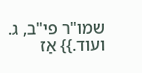שמו"ר פי"ב, ג. ועוד.}} אַז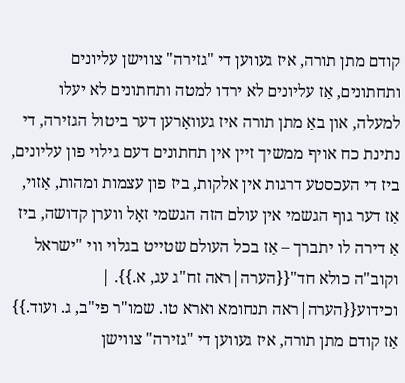קודם מתן תורה, איז געווען די "גזירה" צווישן עליונים ותחתונים, אַז עליונים לא ירדו למטה ותחתונים לא יעלו למעלה, און באַ מתן תורה איז געוואָרען דער ביטול הגזירה, די נתינת כח אויף ממשיך זיין אין תחתונים דעם גילוי פון עליונים, ביז די העכסטע דרגות אין אלקות, ביז פון עצמות ומהות, אַזוי, אַז דער גוף הגשמי אין עולם הזה הגשמי זאָל ווערן קדושה, ביז אַ דירה לו יתברך – אַז בכל העולם שטייט בגלוי ווי "ישראל וקוב"ה כולא חד"{{הערה|ראה זח"ג עג, א.}}. | וכידוע{{הערה|ראה תנחומא וארא טו. שמו"ר פי"ב, ג. ועוד.}} אַז קודם מתן תורה, איז געווען די "גזירה" צווישן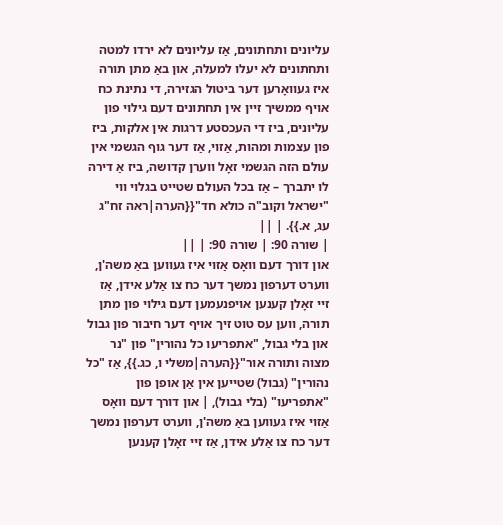עליונים ותחתונים, אַז עליונים לא ירדו למטה ותחתונים לא יעלו למעלה, און באַ מתן תורה איז געוואָרען דער ביטול הגזירה, די נתינת כח אויף ממשיך זיין אין תחתונים דעם גילוי פון עליונים, ביז די העכסטע דרגות אין אלקות, ביז פון עצמות ומהות, אַזוי, אַז דער גוף הגשמי אין עולם הזה הגשמי זאָל ווערן קדושה, ביז אַ דירה לו יתברך – אַז בכל העולם שטייט בגלוי ווי "ישראל וקוב"ה כולא חד"{{הערה|ראה זח"ג עג, א.}}. | ||
| שורה 90: | שורה 90: | ||
און דורך דעם וואָס אַזוי איז געווען באַ משה'ן, ווערט דערפון נמשך דער כח צו אַלע אידן, אַז זיי זאָלן קענען אויפנעמען דעם גילוי פון מתן תורה, ווען עס טוט זיך אויף דער חיבור פון גבול און בלי גבול, "אתפריעו כל נהורין" פון "נר מצוה ותורה אור"{{הערה|משלי ו, כג.}}, אַז "כל נהורין" (גבול) שטייען אין אַן אופן פון "אתפריעו" (בלי גבול), | און דורך דעם וואָס אַזוי איז געווען באַ משה'ן, ווערט דערפון נמשך דער כח צו אַלע אידן, אַז זיי זאָלן קענען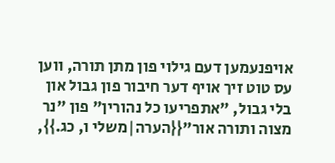אויפנעמען דעם גילוי פון מתן תורה, ווען עס טוט זיך אויף דער חיבור פון גבול און בלי גבול, "אתפריעו כל נהורין" פון "נר מצוה ותורה אור"{{הערה|משלי ו, כג.}},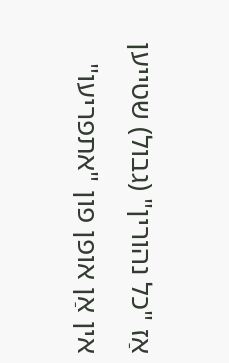אַז "כל נהורין" (גבול) שטייען אין אַן אופן פון "אתפריעו"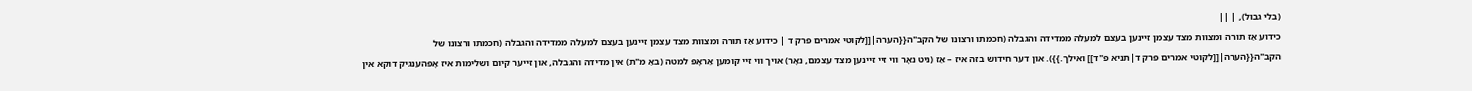(בלי גבול), | ||
כידוע אַז תורה ומצוות מצד עצמן זיינען בעצם למעלה ממדידה והגבלה (חכמתו ורצונו של הקב"ה{{הערה|[[לקוטי אמרים פרק ד | כידוע אַז תורה ומצוות מצד עצמן זיינען בעצם למעלה ממדידה והגבלה (חכמתו ורצונו של הקב"ה{{הערה|[[לקוטי אמרים פרק ד|תניא פ"ד]] ואילך.}}). און דער חידוש בזה איז – אַז (ניט נאָר ווי זיי זיינען מצד עצמם, נאָר) אויך ווי זיי קומען אַראָפּ למטה (באַ מ"ת) אין מדידה והגבלה, און זייער קיום ושלימות איז אָפּהענגיק דוקא אין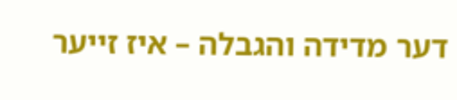דער מדידה והגבלה – איז זייער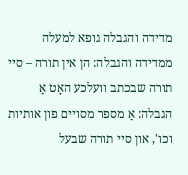מדידה והגבלה גופא למעלה ממדידה והגבלה: הן אין תורה – סיי תורה שבכתב וועלכע האָט אַ הגבלה: אַ מספר מסויים פון אותיות וכו', און סיי תורה שבעל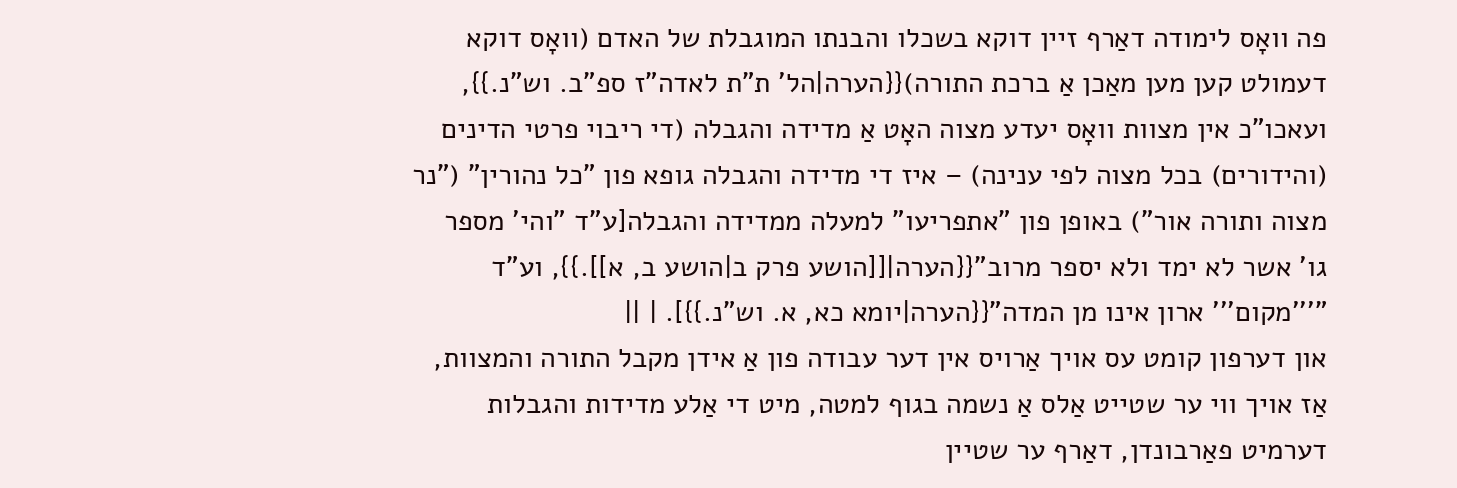פה וואָס לימודה דאַרף זיין דוקא בשכלו והבנתו המוגבלת של האדם (וואָס דוקא דעמולט קען מען מאַכן אַ ברכת התורה){{הערה|הל' ת"ת לאדה"ז ספ"ב. וש"נ.}}, ועאכו"כ אין מצוות וואָס יעדע מצוה האָט אַ מדידה והגבלה (די ריבוי פרטי הדינים (והידורים) בכל מצוה לפי ענינה) – איז די מדידה והגבלה גופא פון "כל נהורין" ("נר מצוה ותורה אור") באופן פון "אתפריעו" למעלה ממדידה והגבלה[ע"ד "והי' מספר גו' אשר לא ימד ולא יספר מרוב"{{הערה|[[הושע פרק ב|הושע ב, א]].}}, וע"ד "'''מקום''' ארון אינו מן המדה"{{הערה|יומא כא, א. וש"נ.}}]. | ||
און דערפון קומט עס אויך אַרויס אין דער עבודה פון אַ אידן מקבל התורה והמצוות, אַז אויך ווי ער שטייט אַלס אַ נשמה בגוף למטה, מיט די אַלע מדידות והגבלות דערמיט פאַרבונדן, דאַרף ער שטיין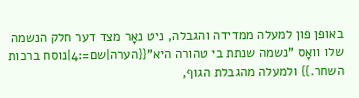באופן פון למעלה ממדידה והגבלה, ניט נאָר מצד דער חלק הנשמה שלו וואָס "נשמה שנתת בי טהורה היא"{{הערה|שם=:4|נוסח ברכות השחר.}} ולמעלה מהגבלת הגוף,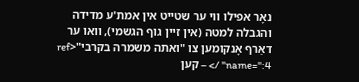נאָר אפילו ווי ער שטייט אין אמת'ע מדידה והגבלה למטה (אין זיין גוף הגשמי), וואו ער דאַרף אָנקומען צו "ואתה משמרה בקרבי"<ref name=":4" /> – קען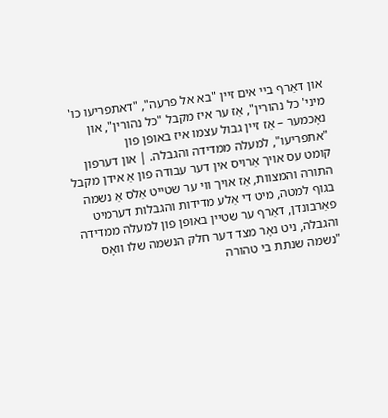און דאַרף ביי אים זיין "בא אל פרעה", "דאתפריעו כו' מיני' כל נהורין", אַז ער איז מקבל "כל נהורין", און נאָכמער – אַז זיין גבול עצמו איז באופן פון "אתפריעו", למעלה ממדידה והגבלה. | און דערפון קומט עס אויך אַרויס אין דער עבודה פון אַ אידן מקבל התורה והמצוות, אַז אויך ווי ער שטייט אַלס אַ נשמה בגוף למטה, מיט די אַלע מדידות והגבלות דערמיט פאַרבונדן, דאַרף ער שטיין באופן פון למעלה ממדידה והגבלה, ניט נאָר מצד דער חלק הנשמה שלו וואָס "נשמה שנתת בי טהורה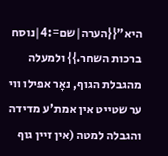היא"{{הערה|שם=:4|נוסח ברכות השחר.}} ולמעלה מהגבלת הגוף, נאָר אפילו ווי ער שטייט אין אמת'ע מדידה והגבלה למטה (אין זיין גוף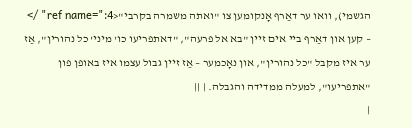הגשמי), וואו ער דאַרף אָנקומען צו "ואתה משמרה בקרבי"<ref name=":4" /> – קען און דאַרף ביי אים זיין "בא אל פרעה", "דאתפריעו כו' מיני' כל נהורין", אַז ער איז מקבל "כל נהורין", און נאָכמער – אַז זיין גבול עצמו איז באופן פון "אתפריעו", למעלה ממדידה והגבלה. | ||
|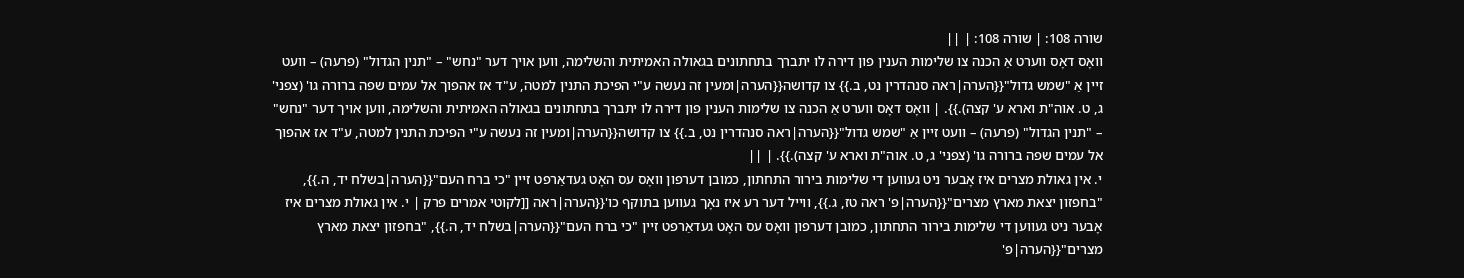שורה 108: | שורה 108: | ||
וואָס דאָס ווערט אַ הכנה צו שלימות הענין פון דירה לו יתברך בתחתונים בגאולה האמיתית והשלימה, ווען אויך דער "נחש" – "תנין הגדול" (פרעה) – וועט זיין אַ "שמש גדול"{{הערה|ראה סנהדרין נט, ב.}} צו קדושה{{הערה|ומעין זה נעשה ע"י הפיכת התנין למטה, ע"ד אז אהפוך אל עמים שפה ברורה גו' (צפני' ג, ט. אוה"ת וארא ע' קצה).}}. | וואָס דאָס ווערט אַ הכנה צו שלימות הענין פון דירה לו יתברך בתחתונים בגאולה האמיתית והשלימה, ווען אויך דער "נחש" – "תנין הגדול" (פרעה) – וועט זיין אַ "שמש גדול"{{הערה|ראה סנהדרין נט, ב.}} צו קדושה{{הערה|ומעין זה נעשה ע"י הפיכת התנין למטה, ע"ד אז אהפוך אל עמים שפה ברורה גו' (צפני' ג, ט. אוה"ת וארא ע' קצה).}}. | ||
י. אין גאולת מצרים איז אָבער ניט געווען די שלימות בירור התחתון, כמובן דערפון וואָס עס האָט געדאַרפט זיין "כי ברח העם"{{הערה|בשלח יד, ה.}}, "בחפזון יצאת מארץ מצרים"{{הערה|פ' ראה טז, ג.}}, ווייל דער רע איז נאָך געווען בתוקף כו'{{הערה|ראה [[לקוטי אמרים פרק | י. אין גאולת מצרים איז אָבער ניט געווען די שלימות בירור התחתון, כמובן דערפון וואָס עס האָט געדאַרפט זיין "כי ברח העם"{{הערה|בשלח יד, ה.}}, "בחפזון יצאת מארץ מצרים"{{הערה|פ'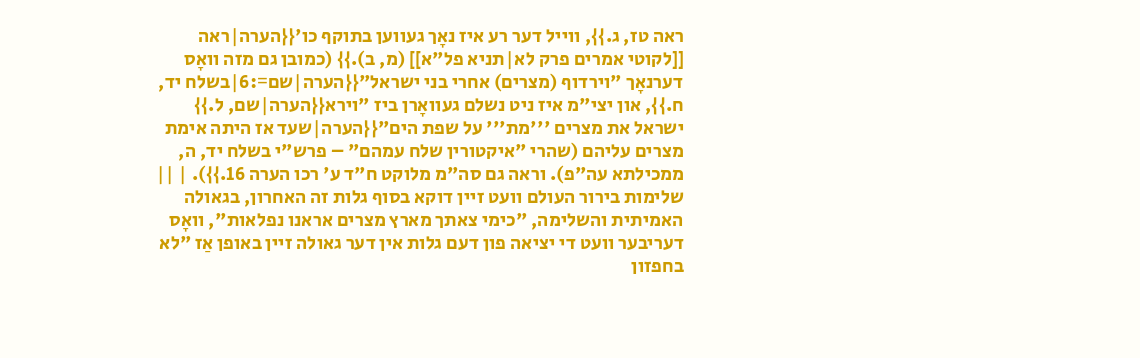ראה טז, ג.}}, ווייל דער רע איז נאָך געווען בתוקף כו'{{הערה|ראה [[לקוטי אמרים פרק לא|תניא פל"א]] (מ, ב).}} (כמובן גם מזה וואָס דערנאָך "וירדוף (מצרים) אחרי בני ישראל"{{הערה|שם=:6|בשלח יד, ח.}}, און יצי"מ איז ניט נשלם געוואָרן ביז "וירא{{הערה|שם, ל.}} ישראל את מצרים '''מת''' על שפת הים"{{הערה|שעד אז היתה אימת מצרים עליהם (שהרי "איקטורין שלח עמהם" – פרש"י בשלח יד, ה, ממכילתא עה"פ). וראה גם סה"מ מלוקט ח"ד ע' רכו הערה 16.}}). | ||
שלימות בירור העולם וועט זיין דוקא בסוף גלות זה האחרון, בגאולה האמיתית והשלימה, "כימי צאתך מארץ מצרים אראנו נפלאות", וואָס דעריבער וועט די יציאה פון דעם גלות אין דער גאולה זיין באופן אַז "לא בחפזון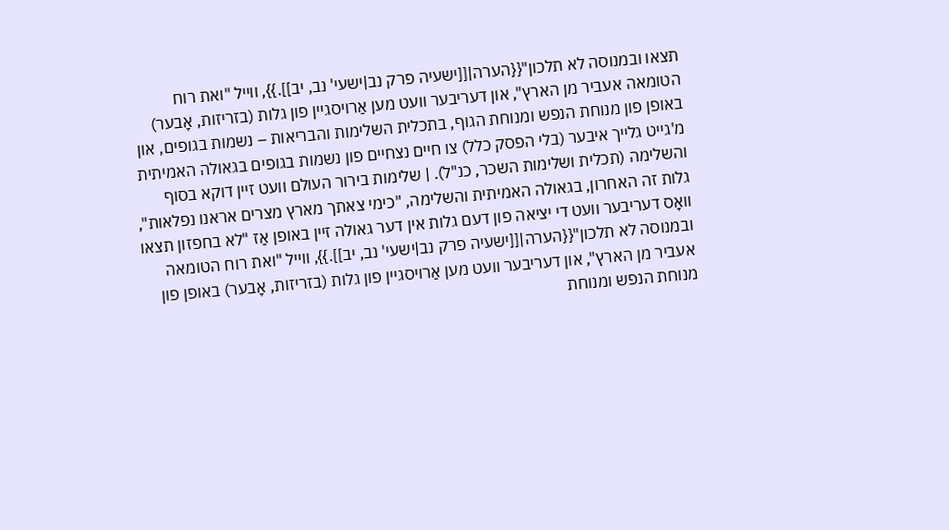תצאו ובמנוסה לא תלכון"{{הערה|[[ישעיה פרק נב|ישעי' נב, יב]].}}, ווייל "ואת רוח הטומאה אעביר מן הארץ", און דעריבער וועט מען אַרויסגיין פון גלות (בזריזות, אָבער) באופן פון מנוחת הנפש ומנוחת הגוף, בתכלית השלימות והבריאות – נשמות בגופים, און מ'גייט גלייך איבער (בלי הפסק כלל) צו חיים נצחיים פון נשמות בגופים בגאולה האמיתית והשלימה (תכלית ושלימות השכר, כנ"ל). | שלימות בירור העולם וועט זיין דוקא בסוף גלות זה האחרון, בגאולה האמיתית והשלימה, "כימי צאתך מארץ מצרים אראנו נפלאות", וואָס דעריבער וועט די יציאה פון דעם גלות אין דער גאולה זיין באופן אַז "לא בחפזון תצאו ובמנוסה לא תלכון"{{הערה|[[ישעיה פרק נב|ישעי' נב, יב]].}}, ווייל "ואת רוח הטומאה אעביר מן הארץ", און דעריבער וועט מען אַרויסגיין פון גלות (בזריזות, אָבער) באופן פון מנוחת הנפש ומנוחת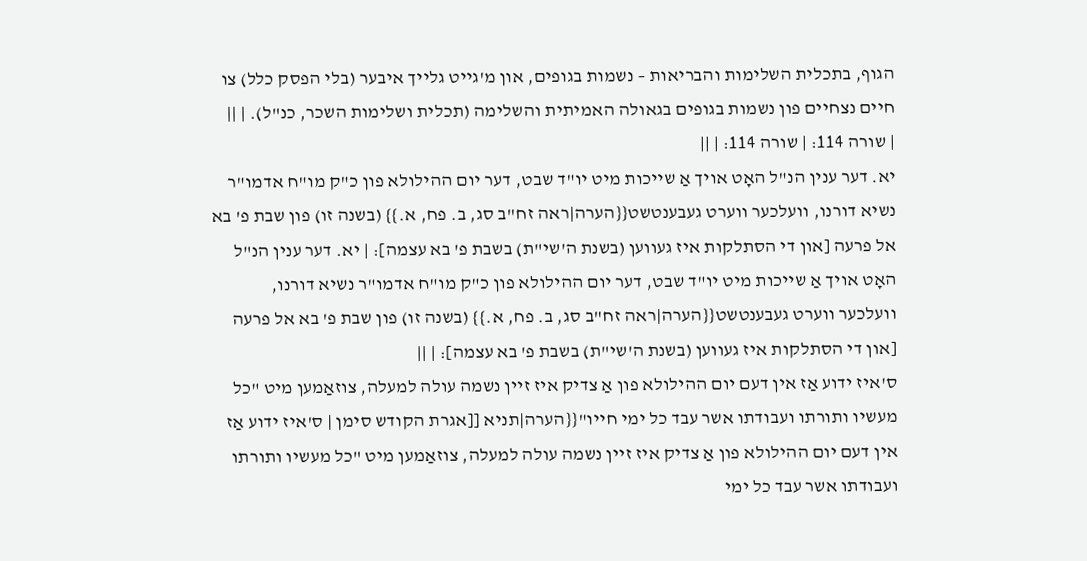הגוף, בתכלית השלימות והבריאות – נשמות בגופים, און מ'גייט גלייך איבער (בלי הפסק כלל) צו חיים נצחיים פון נשמות בגופים בגאולה האמיתית והשלימה (תכלית ושלימות השכר, כנ"ל). | ||
| שורה 114: | שורה 114: | ||
יא. דער ענין הנ"ל האָט אויך אַ שייכות מיט יו"ד שבט, דער יום ההילולא פון כ"ק מו"ח אדמו"ר נשיא דורנו, וועלכער ווערט געבענטשט{{הערה|ראה זח"ב סג, ב. פח, א.}} (בשנה זו) פון שבת פ' בא אל פרעה [און די הסתלקות איז געווען (בשנת ה'שי"ת) בשבת פ' בא עצמה]: | יא. דער ענין הנ"ל האָט אויך אַ שייכות מיט יו"ד שבט, דער יום ההילולא פון כ"ק מו"ח אדמו"ר נשיא דורנו, וועלכער ווערט געבענטשט{{הערה|ראה זח"ב סג, ב. פח, א.}} (בשנה זו) פון שבת פ' בא אל פרעה [און די הסתלקות איז געווען (בשנת ה'שי"ת) בשבת פ' בא עצמה]: | ||
ס'איז ידוע אַז אין דעם יום ההילולא פון אַ צדיק איז זיין נשמה עולה למעלה, צוזאַמען מיט "כל מעשיו ותורתו ועבודתו אשר עבד כל ימי חייו"{{הערה|תניא [[אגרת הקודש סימן | ס'איז ידוע אַז אין דעם יום ההילולא פון אַ צדיק איז זיין נשמה עולה למעלה, צוזאַמען מיט "כל מעשיו ותורתו ועבודתו אשר עבד כל ימי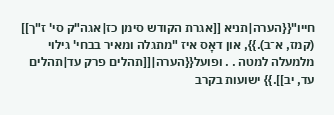חייו"{{הערה|תניא [[אגרת הקודש סימן כז|אגה"ק סי' ז"ך]] (קמז, א־ב).}}, און דאָס איז "מתגלה ומאיר בבחי' גילוי מלמעלה למטה . . ופועל{{הערה|[[תהלים פרק עד|תהלים עד, יב]].}} ישועות בקרב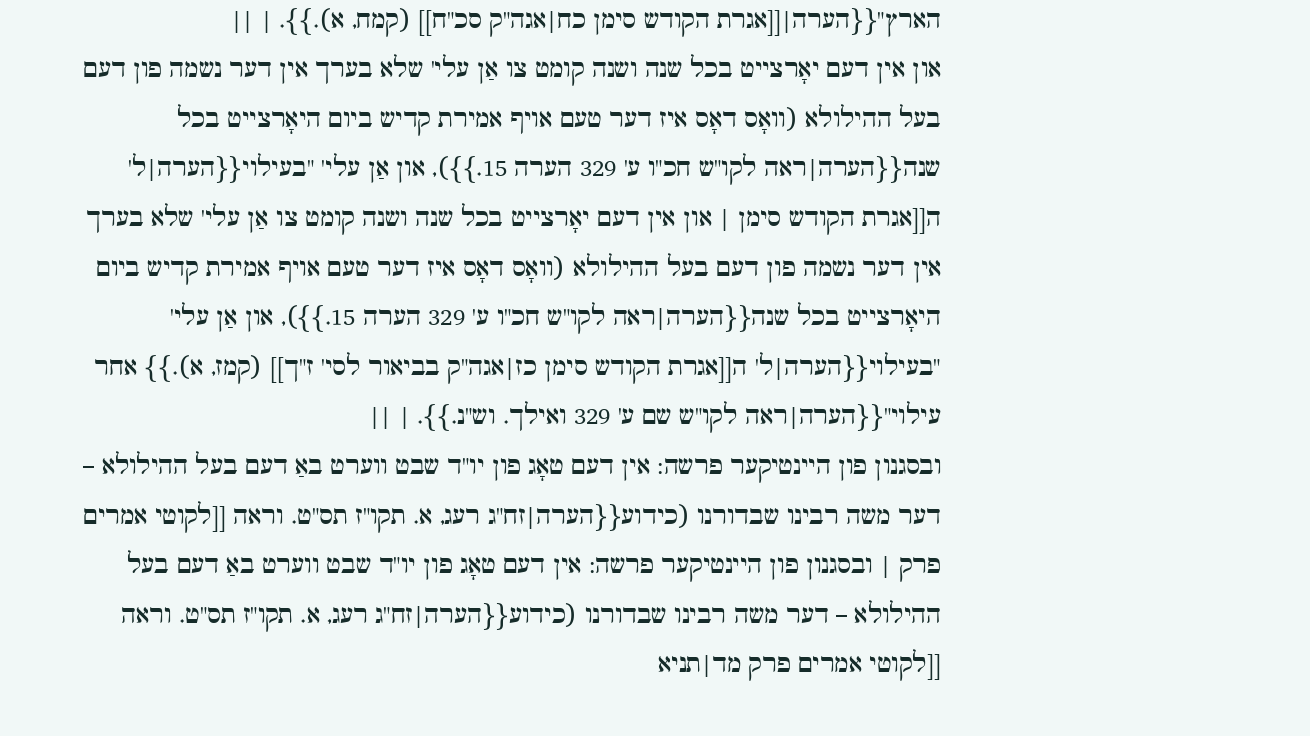הארץ"{{הערה|[[אגרת הקודש סימן כח|אגה"ק סכ"ח]] (קמח, א).}}. | ||
און אין דעם יאָרצייט בכל שנה ושנה קומט צו אַן עלי' שלא בערך אין דער נשמה פון דעם בעל ההילולא (וואָס דאָס איז דער טעם אויף אמירת קדיש ביום היאָרצייט בכל שנה{{הערה|ראה לקו"ש חכ"ו ע' 329 הערה 15.}}), און אַן עלי' "בעילוי{{הערה|ל' ה[[אגרת הקודש סימן | און אין דעם יאָרצייט בכל שנה ושנה קומט צו אַן עלי' שלא בערך אין דער נשמה פון דעם בעל ההילולא (וואָס דאָס איז דער טעם אויף אמירת קדיש ביום היאָרצייט בכל שנה{{הערה|ראה לקו"ש חכ"ו ע' 329 הערה 15.}}), און אַן עלי' "בעילוי{{הערה|ל' ה[[אגרת הקודש סימן כז|אגה"ק בביאור לסי' ז"ך]] (קמז, א).}} אחר עילוי"{{הערה|ראה לקו"ש שם ע' 329 ואילך. וש"נ.}}. | ||
ובסגנון פון היינטיקער פרשה: אין דעם טאָג פון יו"ד שבט ווערט באַ דעם בעל ההילולא – דער משה רבינו שבדורנו (כידוע{{הערה|זח"ג רעג, א. תקו"ז תס"ט. וראה [[לקוטי אמרים פרק | ובסגנון פון היינטיקער פרשה: אין דעם טאָג פון יו"ד שבט ווערט באַ דעם בעל ההילולא – דער משה רבינו שבדורנו (כידוע{{הערה|זח"ג רעג, א. תקו"ז תס"ט. וראה [[לקוטי אמרים פרק מד|תניא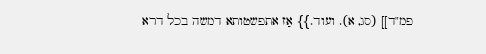פמ"ד]] (סג, א). ועוד.}} אַז אתפשטותא דמשה בכל דרא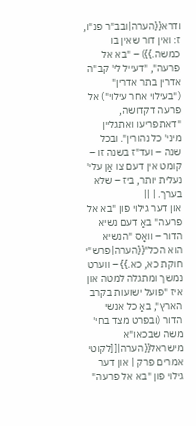ודרא{{הערה|ובב"ר פנ"ו, ז: ואין דור שאין בו כמשה.}}) – "בא אל פרעה", "דעייל לי' קב"ה אדרין בתר אדרין" ("בעילוי אחר עילוי") אל פרעה דקדושה, "דאתפריעו ואתגליין מיני' כל נהורין". ובכל שנה – ועד"ז בשנה זו – קומט אין דעם צו אַן עלי' נעלית יותר, ביז – שלא בערך. | ||
און דער גילוי פון "בא אל פרעה" באַ דעם נשיא הדור – וואָס "הנשיא הוא הכל"{{הערה|פרש"י חוקת כא, כא.}} – ווערט נמשך ומתגלה למטה און איז "פועל ישועות בקרב הארץ", באַ כל אנשי הדור (ובפרט מצד בחי' משה שבכאו"א מישראל{{הערה|[[לקוטי אמרים פרק | און דער גילוי פון "בא אל פרעה"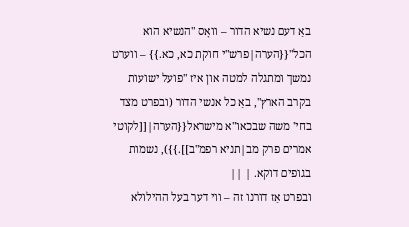באַ דעם נשיא הדור – וואָס "הנשיא הוא הכל"{{הערה|פרש"י חוקת כא, כא.}} – ווערט נמשך ומתגלה למטה און איז "פועל ישועות בקרב הארץ", באַ כל אנשי הדור (ובפרט מצד בחי' משה שבכאו"א מישראל{{הערה|[[לקוטי אמרים פרק מב|תניא רפמ"ב]].}}), נשמות בגופים דוקא. | ||
ובפרט אַז דורנו זה – ווי דער בעל ההילולא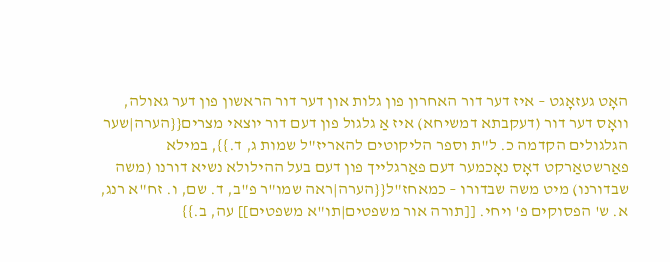האָט געזאָגט – איז דער דור האחרון פון גלות און דער דור הראשון פון דער גאולה, וואָס דער דור (דעקבתא דמשיחא) איז אַ גלגול פון דעם דור יוצאי מצרים{{הערה|שער הגלגולים הקדמה כ. ל"ת וספר הליקוטים להאריז"ל שמות ג, ד.}}, במילא פאַרשטאַרקט דאָס נאָכמער דעם פאַרגלייך פון דעם בעל ההילולא נשיא דורנו (משה שבדורנו) מיט משה שבדורו – כמאחז"ל{{הערה|ראה שמו"ר פ"ב, ד. שם, ו. זח"א רנג, א. ש' הפסוקים פ' ויחי. [[תורה אור משפטים|תו"א משפטים]] עה, ב.}}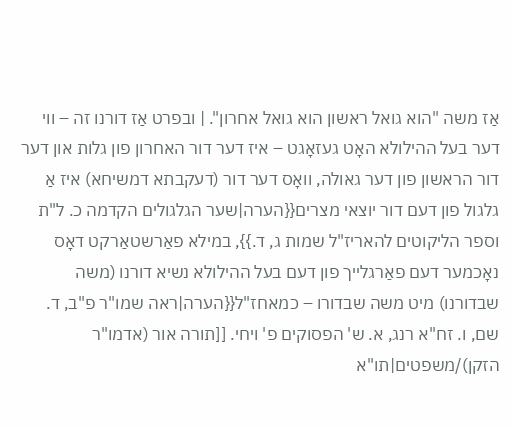אַז משה "הוא גואל ראשון הוא גואל אחרון". | ובפרט אַז דורנו זה – ווי דער בעל ההילולא האָט געזאָגט – איז דער דור האחרון פון גלות און דער דור הראשון פון דער גאולה, וואָס דער דור (דעקבתא דמשיחא) איז אַ גלגול פון דעם דור יוצאי מצרים{{הערה|שער הגלגולים הקדמה כ. ל"ת וספר הליקוטים להאריז"ל שמות ג, ד.}}, במילא פאַרשטאַרקט דאָס נאָכמער דעם פאַרגלייך פון דעם בעל ההילולא נשיא דורנו (משה שבדורנו) מיט משה שבדורו – כמאחז"ל{{הערה|ראה שמו"ר פ"ב, ד. שם, ו. זח"א רנג, א. ש' הפסוקים פ' ויחי. [[תורה אור (אדמו"ר הזקן)/משפטים|תו"א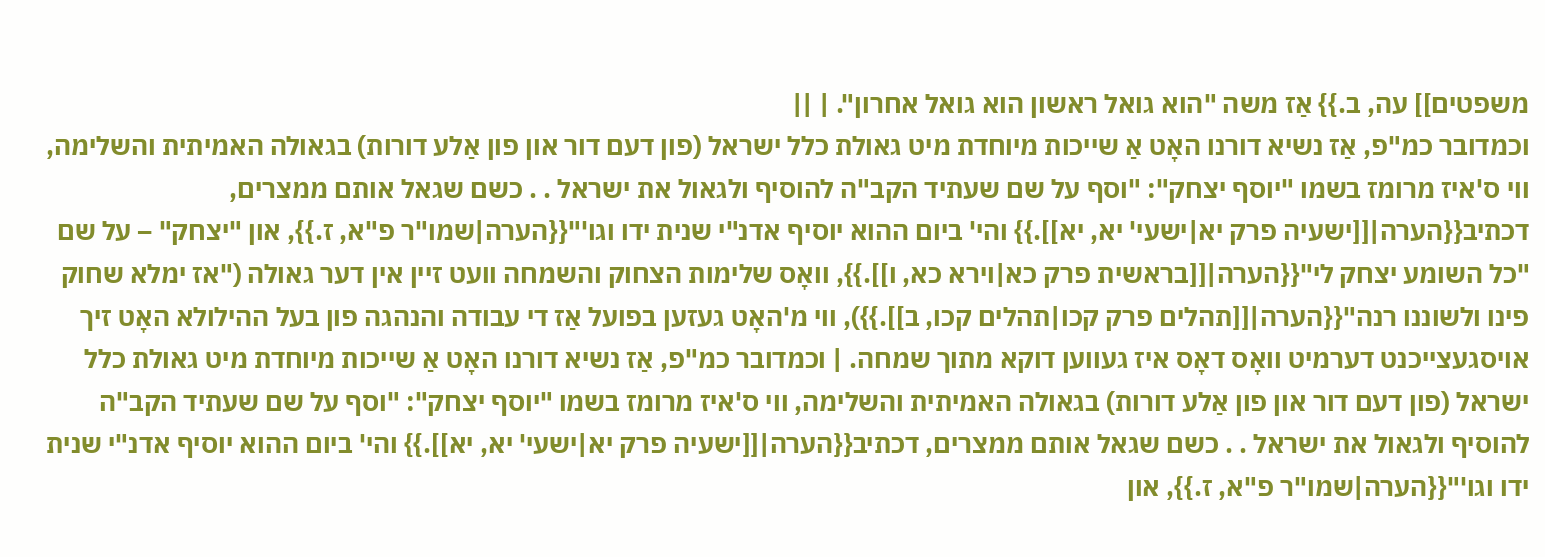משפטים]] עה, ב.}} אַז משה "הוא גואל ראשון הוא גואל אחרון". | ||
וכמדובר כמ"פ, אַז נשיא דורנו האָט אַ שייכות מיוחדת מיט גאולת כלל ישראל (פון דעם דור און פון אַלע דורות) בגאולה האמיתית והשלימה, ווי ס'איז מרומז בשמו "יוסף יצחק": "וסף על שם שעתיד הקב"ה להוסיף ולגאול את ישראל . . כשם שגאל אותם ממצרים, דכתיב{{הערה|[[ישעיה פרק יא|ישעי' יא, יא]].}} והי' ביום ההוא יוסיף אדנ"י שנית ידו וגו'"{{הערה|שמו"ר פ"א, ז.}}, און "יצחק" – על שם "כל השומע יצחק לי"{{הערה|[[בראשית פרק כא|וירא כא, ו]].}}, וואָס שלימות הצחוק והשמחה וועט זיין אין דער גאולה ("אז ימלא שחוק פינו ולשוננו רנה"{{הערה|[[תהלים פרק קכו|תהלים קכו, ב]].}}), ווי מ'האָט געזען בפועל אַז די עבודה והנהגה פון בעל ההילולא האָט זיך אויסגעצייכנט דערמיט וואָס דאָס איז געווען דוקא מתוך שמחה. | וכמדובר כמ"פ, אַז נשיא דורנו האָט אַ שייכות מיוחדת מיט גאולת כלל ישראל (פון דעם דור און פון אַלע דורות) בגאולה האמיתית והשלימה, ווי ס'איז מרומז בשמו "יוסף יצחק": "וסף על שם שעתיד הקב"ה להוסיף ולגאול את ישראל . . כשם שגאל אותם ממצרים, דכתיב{{הערה|[[ישעיה פרק יא|ישעי' יא, יא]].}} והי' ביום ההוא יוסיף אדנ"י שנית ידו וגו'"{{הערה|שמו"ר פ"א, ז.}}, און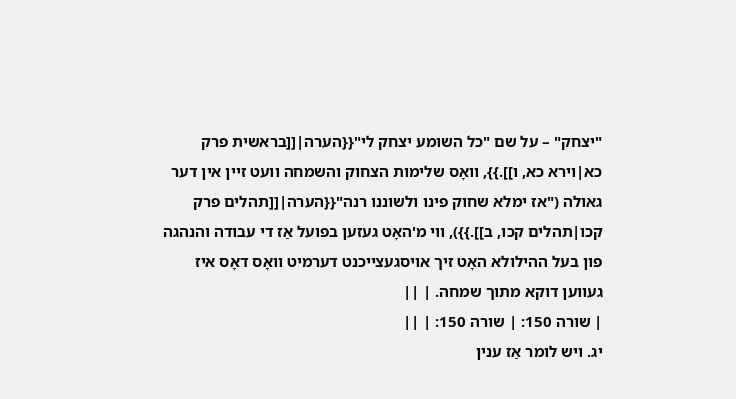"יצחק" – על שם "כל השומע יצחק לי"{{הערה|[[בראשית פרק כא|וירא כא, ו]].}}, וואָס שלימות הצחוק והשמחה וועט זיין אין דער גאולה ("אז ימלא שחוק פינו ולשוננו רנה"{{הערה|[[תהלים פרק קכו|תהלים קכו, ב]].}}), ווי מ'האָט געזען בפועל אַז די עבודה והנהגה פון בעל ההילולא האָט זיך אויסגעצייכנט דערמיט וואָס דאָס איז געווען דוקא מתוך שמחה. | ||
| שורה 150: | שורה 150: | ||
יג. ויש לומר אַז ענין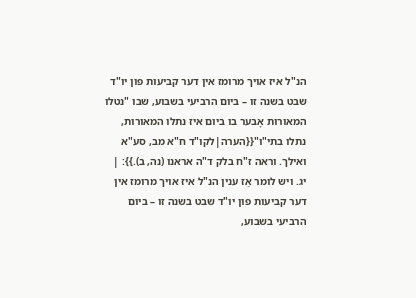הנ"ל איז אויך מרומז אין דער קביעות פון יו"ד שבט בשנה זו – ביום הרביעי בשבוע, שבו "נטלו המאורות אָבער בו ביום איז נתלו המאורות, נתלו בתי"ו"{{הערה|לקו"ד ח"א מב, סע"א ואילך. וראה ז"ח בלק ד"ה אראנו (נה, ב).}}: | יג. ויש לומר אַז ענין הנ"ל איז אויך מרומז אין דער קביעות פון יו"ד שבט בשנה זו – ביום הרביעי בשבוע,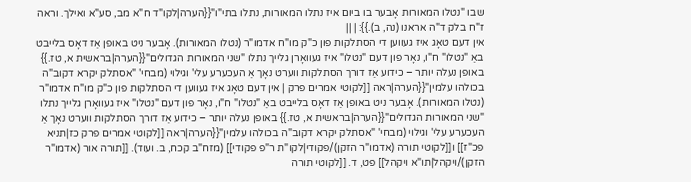שבו "נטלו המאורות אָבער בו ביום איז נתלו המאורות, נתלו בתי"ו"{{הערה|לקו"ד ח"א מב, סע"א ואילך. וראה ז"ח בלק ד"ה אראנו (נה, ב).}}: | ||
אין דעם טאָג איז געווען די הסתלקות פון כ"ק מו"ח אדמו"ר (נטלו המאורות). אָבער ניט באופן אַז דאָס בלייבט באַ "נטלו" ח"ו, נאָר פון דעם "נטלו" איז געוואָרן גלייך נתלו "שני המאורות הגדולים"{{הערה|בראשית א, טז.}} באופן נעלה יותר – כידוע אַז דורך הסתלקות ווערט נאָך אַ העכערע עלי' וגילוי (מבחי' "אסתלק יקרא דקוב"ה בכולהו עלמין"{{הערה|ראה [[לקוטי אמרים פרק | אין דעם טאָג איז געווען די הסתלקות פון כ"ק מו"ח אדמו"ר (נטלו המאורות). אָבער ניט באופן אַז דאָס בלייבט באַ "נטלו" ח"ו, נאָר פון דעם "נטלו" איז געוואָרן גלייך נתלו "שני המאורות הגדולים"{{הערה|בראשית א, טז.}} באופן נעלה יותר – כידוע אַז דורך הסתלקות ווערט נאָך אַ העכערע עלי' וגילוי (מבחי' "אסתלק יקרא דקוב"ה בכולהו עלמין"{{הערה|ראה [[לקוטי אמרים פרק כז|תניא פכ"ז]] ו[[לקוטי תורה (אדמו"ר הזקן)/פקודי|לקו"ת ר"פ פקודי]] (מזח"ב קכח, ב. ועוד). [[תורה אור (אדמו"ר הזקן)/ויקהל|תו"א ויקהל]] פט, ד. [[לקוטי תורה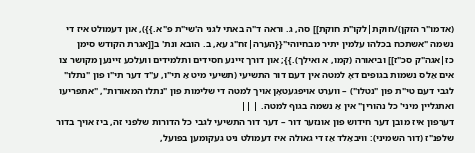(אדמו"ר הזקן)/חוקת|לקו"ת חוקת]] סה, ג. וראה ד"ה באתי לגני ה'שי"ת פ"א.}}), און דעמולט איז די נשמה "אשתכח בכלהו עלמין יתיר מבחיוהי"{{הערה|זח"ג עא, ב. הובא ונת' ב[[אגרת הקודש סימן כז|אגה"ק סכ"ז]] וביאורה (קמו, א ואילך).}}; און דורך זיינע חסידים ותלמידים וועלכע זיינען מקושר צו אים אַלס נשמות בגופים דאָ למטה אין דעם דור התשיעי (תשיעי מיט אַ תי"ו, ע"ד דער תי"ו פון "נתלו" לגבי דעם טי"ת פון "נטלו") – ווערט אויפגעטאָן אויך למטה די שלימות פון "נתלו המאורות", "אתפריעו ואתגליין מיני' כל נהורין" אין אַ נשמה בגוף למטה. | ||
דערפון איז מובן דער חידוש פון אונזער דור – דער דור התשיעי לגבי כל הדורות שלפני זה, ביז אויך בדור שלפנ"ז (דור השמיני): וויבאַלד אַז די גאולה איז דעמולט ניט געקומען בפועל,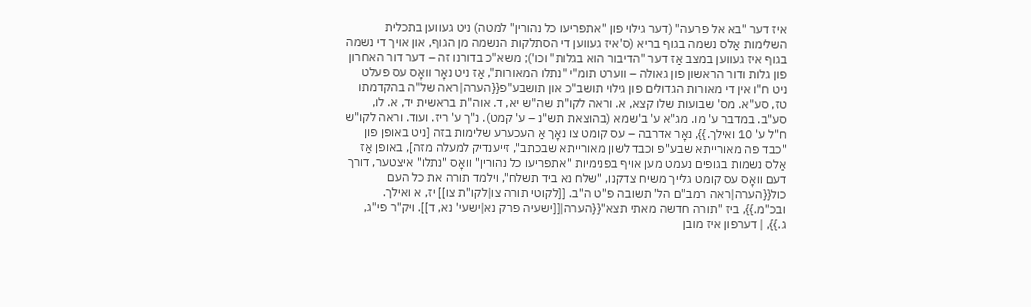איז דער "בא אל פרעה" (דער גילוי פון "אתפריעו כל נהורין" למטה) ניט געווען בתכלית השלימות אַלס נשמה בגוף בריא (ס'איז געווען די הסתלקות הנשמה מן הגוף, און אויך די נשמה בגוף איז געווען במצב אַז דער "הדיבור הוא בגלות" וכו'); משא"כ בדורנו זה – דער דור האחרון פון גלות ודור הראשון פון גאולה – ווערט תומ"י "נתלו המאורות", אַז ניט נאָר וואָס עס פעלט ניט ח"ו אין די מאורות הגדולים פון גילוי תושב"כ און תושבע"פ{{הערה|ראה של"ה בהקדמתו טז, סע"א. מס' שבועות שלו קצא, א. וראה לקו"ת שה"ש יא, ד. אוה"ת בראשית יד, א. לו, סע"ב. במדבר ע' מו. מג"א ע' ב'שמא (בהוצאת תש"נ – ע' קמט). נ"ך ע' ריז. ועוד. וראה לקו"ש ח"ל ע' 10 ואילך.}}, נאָר אדרבה – עס קומט צו נאָך אַ העכערע שלימות בזה [ניט באופן פון "כבד פה מאורייתא שבע"פ וכבד לשון מאורייתא שבכתב", זייענדיק למעלה מזה], באופן אַז אַלס נשמות בגופים נעמט מען אויף בפנימיות "אתפריעו כל נהורין" וואָס "נתלו" איצטער, דורך דעם וואָס עס קומט גלייך משיח צדקנו, "שלח נא ביד תשלח", וילמד תורה את כל העם כול{{הערה|ראה רמב"ם הל' תשובה פ"ט ה"ב. [[לקוטי תורה צו|לקו"ת צו]] יז, א ואילך. ובכ"מ.}}, ביז "תורה חדשה מאתי תצא"{{הערה|[[ישעיה פרק נא|ישעי' נא, ד]]. ויק"ר פי"ג, ג.}}, | דערפון איז מובן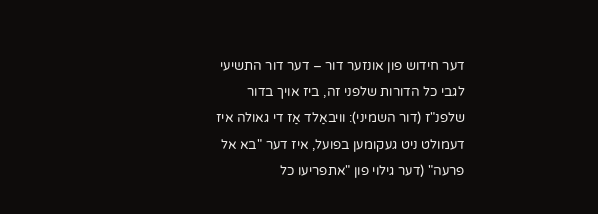דער חידוש פון אונזער דור – דער דור התשיעי לגבי כל הדורות שלפני זה, ביז אויך בדור שלפנ"ז (דור השמיני): וויבאַלד אַז די גאולה איז דעמולט ניט געקומען בפועל, איז דער "בא אל פרעה" (דער גילוי פון "אתפריעו כל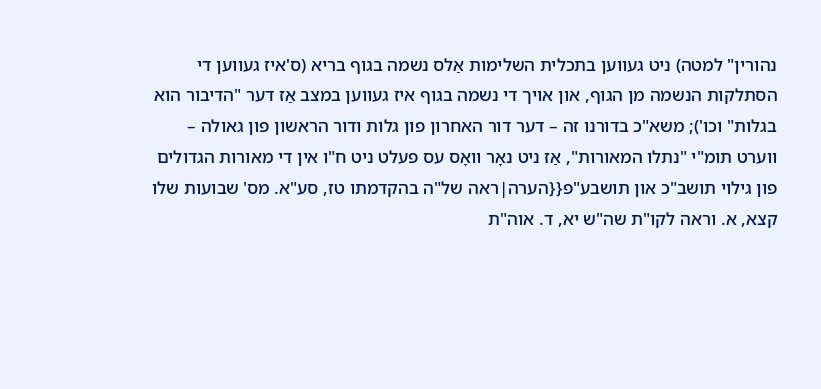נהורין" למטה) ניט געווען בתכלית השלימות אַלס נשמה בגוף בריא (ס'איז געווען די הסתלקות הנשמה מן הגוף, און אויך די נשמה בגוף איז געווען במצב אַז דער "הדיבור הוא בגלות" וכו'); משא"כ בדורנו זה – דער דור האחרון פון גלות ודור הראשון פון גאולה – ווערט תומ"י "נתלו המאורות", אַז ניט נאָר וואָס עס פעלט ניט ח"ו אין די מאורות הגדולים פון גילוי תושב"כ און תושבע"פ{{הערה|ראה של"ה בהקדמתו טז, סע"א. מס' שבועות שלו קצא, א. וראה לקו"ת שה"ש יא, ד. אוה"ת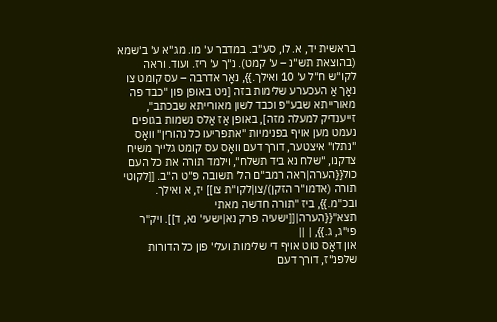בראשית יד, א. לו, סע"ב. במדבר ע' מו. מג"א ע' ב'שמא (בהוצאת תש"נ – ע' קמט). נ"ך ע' ריז. ועוד. וראה לקו"ש ח"ל ע' 10 ואילך.}}, נאָר אדרבה – עס קומט צו נאָך אַ העכערע שלימות בזה [ניט באופן פון "כבד פה מאורייתא שבע"פ וכבד לשון מאורייתא שבכתב", זייענדיק למעלה מזה], באופן אַז אַלס נשמות בגופים נעמט מען אויף בפנימיות "אתפריעו כל נהורין" וואָס "נתלו" איצטער, דורך דעם וואָס עס קומט גלייך משיח צדקנו, "שלח נא ביד תשלח", וילמד תורה את כל העם כול{{הערה|ראה רמב"ם הל' תשובה פ"ט ה"ב. [[לקוטי תורה (אדמו"ר הזקן)/צו|לקו"ת צו]] יז, א ואילך. ובכ"מ.}}, ביז "תורה חדשה מאתי תצא"{{הערה|[[ישעיה פרק נא|ישעי' נא, ד]]. ויק"ר פי"ג, ג.}}, | ||
און דאָס טוט אויף די שלימות ועלי' פון כל הדורות שלפנ"ז, דורך דעם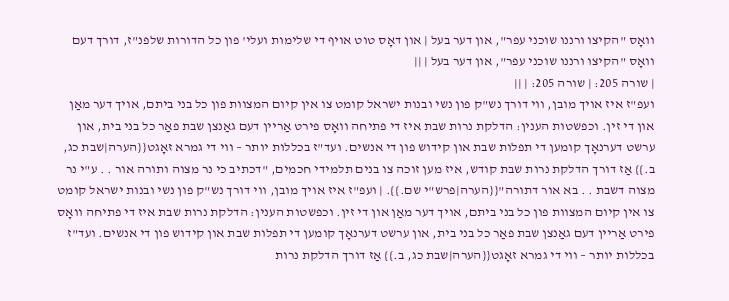וואָס "הקיצו ורננו שוכני עפר", און דער בעל | און דאָס טוט אויף די שלימות ועלי' פון כל הדורות שלפנ"ז, דורך דעם וואָס "הקיצו ורננו שוכני עפר", און דער בעל | ||
| שורה 205: | שורה 205: | ||
ועפ"ז איז אויך מובן, ווי דורך נש"ק פון נשי ובנות ישראל קומט צו אין קיום המצוות פון כל בני ביתם, אויך דער מאַן און די זין. וכפשטות הענין: הדלקת נרות שבת איז די פתיחה וואָס פירט אַריין דעם גאַנצן שבת פאַר כל בני בית, און ערשט דערנאָך קומען די תפלות שבת און קידוש פון די אנשים. ועד"ז בכללות יותר – ווי די גמרא זאָגט{{הערה|שבת כג, ב.}} אַז דורך הדלקת נרות שבת קודש, איז מען זוכה צו בנים תלמידי חכמים, "דכתיב כי נר מצוה ותורה אור . . ע"י נר מצוה דשבת . . בא אור דתורה"{{הערה|פרש"י שם.}}. | ועפ"ז איז אויך מובן, ווי דורך נש"ק פון נשי ובנות ישראל קומט צו אין קיום המצוות פון כל בני ביתם, אויך דער מאַן און די זין. וכפשטות הענין: הדלקת נרות שבת איז די פתיחה וואָס פירט אַריין דעם גאַנצן שבת פאַר כל בני בית, און ערשט דערנאָך קומען די תפלות שבת און קידוש פון די אנשים. ועד"ז בכללות יותר – ווי די גמרא זאָגט{{הערה|שבת כג, ב.}} אַז דורך הדלקת נרות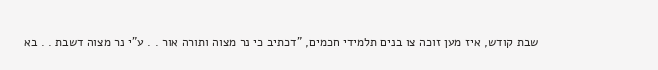שבת קודש, איז מען זוכה צו בנים תלמידי חכמים, "דכתיב כי נר מצוה ותורה אור . . ע"י נר מצוה דשבת . . בא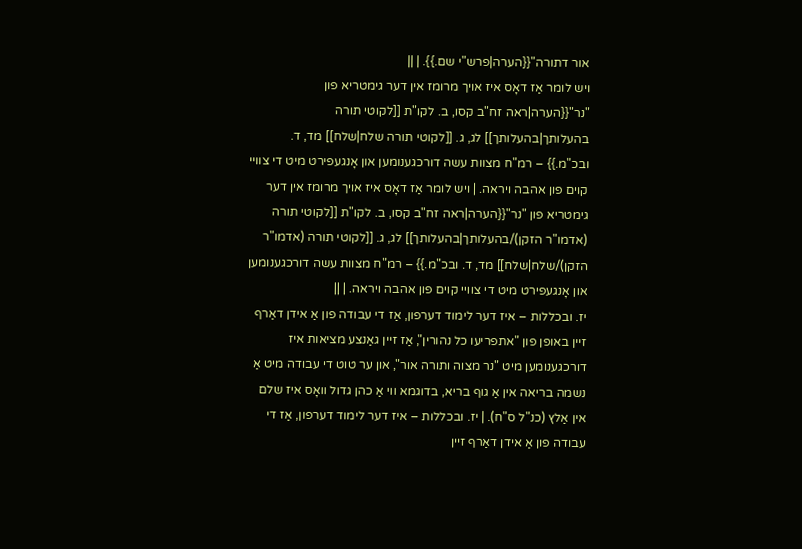אור דתורה"{{הערה|פרש"י שם.}}. | ||
ויש לומר אַז דאָס איז אויך מרומז אין דער גימטריא פון "נר"{{הערה|ראה זח"ב קסו, ב. לקו"ת [[לקוטי תורה בהעלותך|בהעלותך]] לג, ג. [[לקוטי תורה שלח|שלח]] מד, ד. ובכ"מ.}} – רמ"ח מצוות עשה דורכגענומען און אָנגעפירט מיט די צוויי קוים פון אהבה ויראה. | ויש לומר אַז דאָס איז אויך מרומז אין דער גימטריא פון "נר"{{הערה|ראה זח"ב קסו, ב. לקו"ת [[לקוטי תורה (אדמו"ר הזקן)/בהעלותך|בהעלותך]] לג, ג. [[לקוטי תורה (אדמו"ר הזקן)/שלח|שלח]] מד, ד. ובכ"מ.}} – רמ"ח מצוות עשה דורכגענומען און אָנגעפירט מיט די צוויי קוים פון אהבה ויראה. | ||
יז. ובכללות – איז דער לימוד דערפון, אַז די עבודה פון אַ אידן דאַרף זיין באופן פון "אתפריעו כל נהורין", אַז זיין גאַנצע מציאות איז דורכגענומען מיט "נר מצוה ותורה אור", און ער טוט די עבודה מיט אַ נשמה בריאה אין אַ גוף בריא, בדוגמא ווי אַ כהן גדול וואָס איז שלם אין אַלץ (כנ"ל ס"ח). | יז. ובכללות – איז דער לימוד דערפון, אַז די עבודה פון אַ אידן דאַרף זיין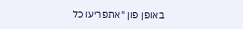באופן פון "אתפריעו כל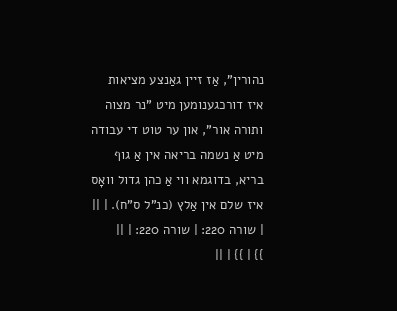נהורין", אַז זיין גאַנצע מציאות איז דורכגענומען מיט "נר מצוה ותורה אור", און ער טוט די עבודה מיט אַ נשמה בריאה אין אַ גוף בריא, בדוגמא ווי אַ כהן גדול וואָס איז שלם אין אַלץ (כנ"ל ס"ח). | ||
| שורה 220: | שורה 220: | ||
}} | }} | ||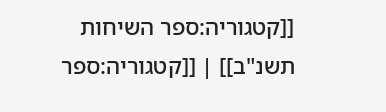[[קטגוריה:ספר השיחות תשנ"ב]] | [[קטגוריה:ספר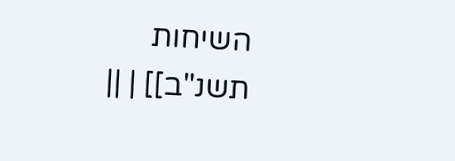השיחות תשנ"ב]] | ||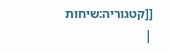[[קטגוריה:שיחות |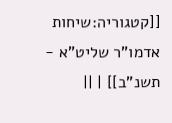[[קטגוריה:שיחות אדמו"ר שליט"א - תשנ"ב]] | ||